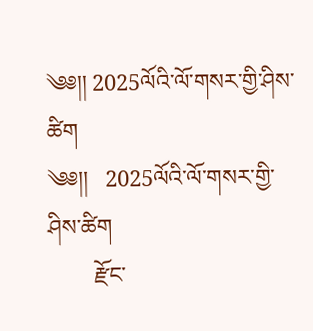༄༅།། 2025ལོའི་ལོ་གསར་གྱི་ཤིས་ཚིག
༄༅།།   2025ལོའི་ལོ་གསར་གྱི་ཤིས་ཚིག
        རྫོང་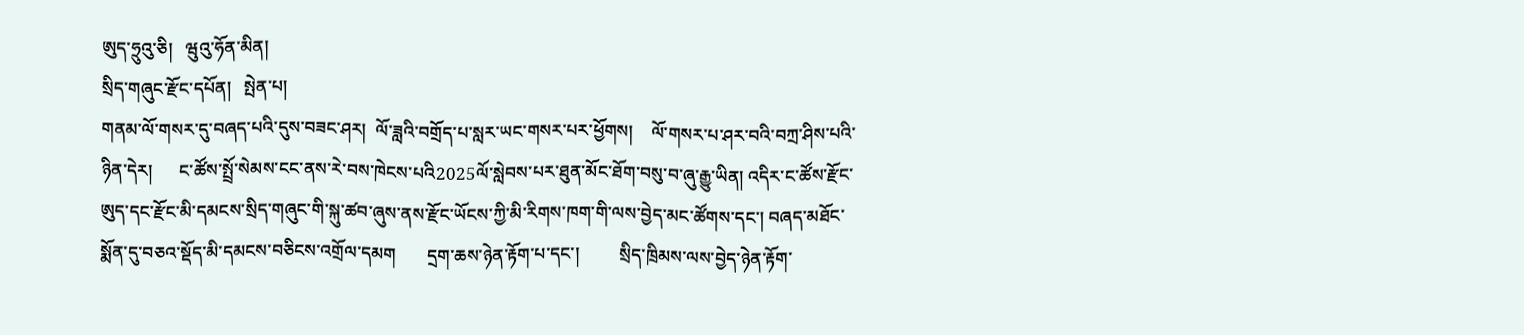ཨུད་ཧྲུའུ་ཅི།   ཝུའུ་ཧོན་མིན།
སྲིད་གཞུང་རྫོང་དཔོན།   སྤེན་པ།
གནམ་ལོ་གསར་དུ་བཞད་པའི་དུས་བཟང་ཤར།  ལོ་ཟླའི་བགྲོད་པ་སླར་ཡང་གསར་པར་ཕྱོགས།    ལོ་གསར་པ་ཤར་བའི་བཀྲ་ཤིས་པའི་ཉིན་དེར།      ང་ཚོས་སྤྲོ་སེམས་ངང་ནས་རེ་བས་ཁེངས་པའི2025ལོ་སླེབས་པར་ཐུན་མོང་ཐོག་བསུ་བ་ཞུ་རྒྱུ་ཡིན། འདིར་ང་ཚོས་རྫོང་ཨུད་དང་རྫོང་མི་དམངས་སྲིད་གཞུང་གི་སྐུ་ཚབ་ཞུས་ནས་རྫོང་ཡོངས་ཀྱི་མི་རིགས་ཁག་གི་ལས་བྱེད་མང་ཚོགས་དང་། བཞད་མཐོང་སྨོན་དུ་བཅའ་སྡོད་མི་དམངས་བཅིངས་འགྲོལ་དམག       དྲག་ཆས་ཉེན་རྟོག་པ་དང་།         སྲིད་ཁྲིམས་ལས་བྱེད་ཉེན་རྟོག་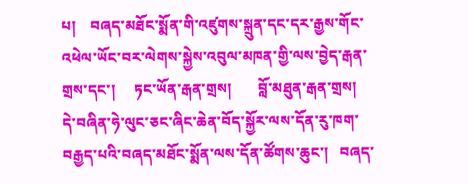པ།    བཞད་མཐོང་སྨོན་གི་འཛུགས་སྐྲུན་དང་དར་རྒྱས་གོང་འཕེལ་ཡོང་བར་ལེགས་སྐྱེས་འབུལ་མཁན་གྱི་ལས་བྱེད་རྒན་གྲས་དང་།     ཏང་ཡོན་རྒན་གྲས།       བློ་མཐུན་རྒན་གྲས།     དེ་བཞིན་ཧེ་ལུང་ཅང་ཞིང་ཆེན་བོད་སྐྱོར་ལས་དོན་རུ་ཁག་བརྒྱད་པའི་བཞད་མཐོང་སྨོན་ལས་དོན་ཚོགས་ཆུང་།   བཞད་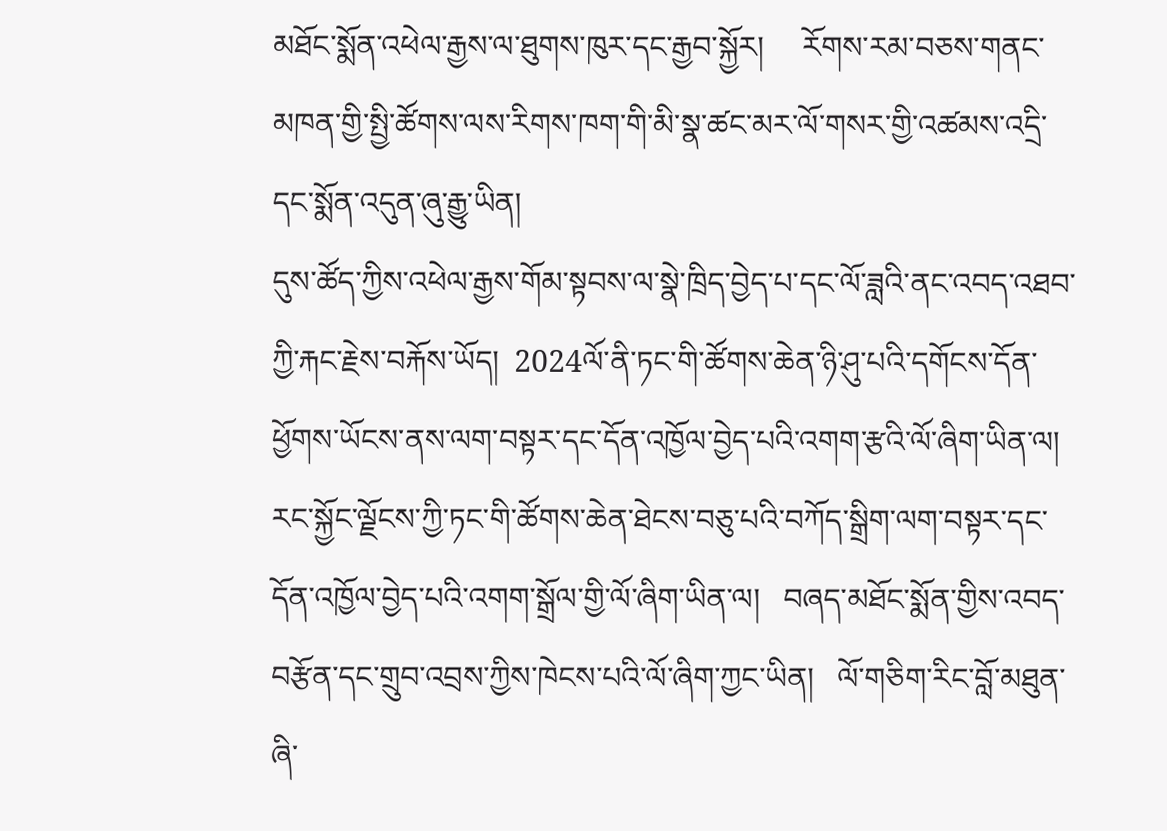མཐོང་སྨོན་འཕེལ་རྒྱས་ལ་ཐུགས་ཁུར་དང་རྒྱབ་སྐྱོར།     རོགས་རམ་བཅས་གནང་མཁན་གྱི་སྤྱི་ཚོགས་ལས་རིགས་ཁག་གི་མི་སྣ་ཚང་མར་ལོ་གསར་གྱི་འཚམས་འདྲི་དང་སྨོན་འདུན་ཞུ་རྒྱུ་ཡིན།
དུས་ཚོད་ཀྱིས་འཕེལ་རྒྱས་གོམ་སྟབས་ལ་སྣེ་ཁྲིད་བྱེད་པ་དང་ལོ་ཟླའི་ནང་འབད་འཐབ་ཀྱི་རྐང་རྗེས་བརྐོས་ཡོད།  2024ལོ་ནི་ཏང་གི་ཚོགས་ཆེན་ཉི་ཤུ་པའི་དགོངས་དོན་ཕྱོགས་ཡོངས་ནས་ལག་བསྟར་དང་དོན་འཁྱོལ་བྱེད་པའི་འགག་རྩའི་ལོ་ཞིག་ཡིན་ལ། རང་སྐྱོང་ལྗོངས་ཀྱི་ཏང་གི་ཚོགས་ཆེན་ཐེངས་བཅུ་པའི་བཀོད་སྒྲིག་ལག་བསྟར་དང་དོན་འཁྱོལ་བྱེད་པའི་འགག་སྒྲོལ་གྱི་ལོ་ཞིག་ཡིན་ལ།   བཞད་མཐོང་སྨོན་གྱིས་འབད་བརྩོན་དང་གྲུབ་འབྲས་ཀྱིས་ཁེངས་པའི་ལོ་ཞིག་ཀྱང་ཡིན།   ལོ་གཅིག་རིང་བློ་མཐུན་ཞི་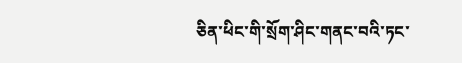ཅིན་ཕིང་གི་སྲོག་ཤིང་གནང་བའི་ཏང་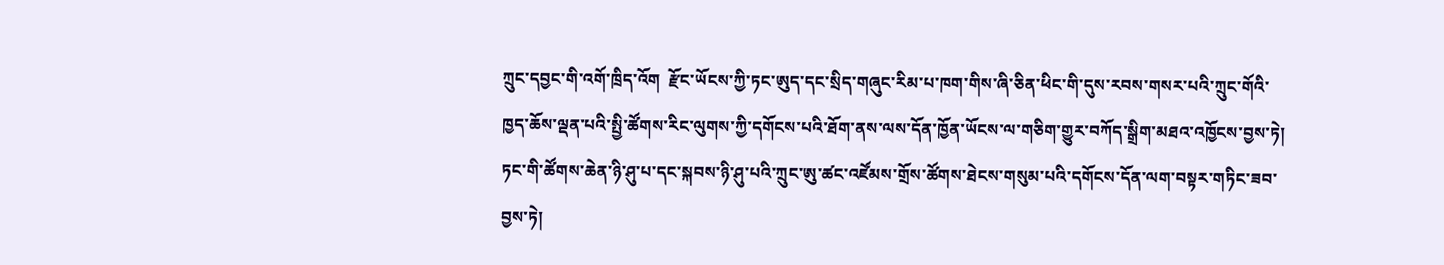ཀྲུང་དབྱང་གི་འགོ་ཁྲིད་འོག  རྫོང་ཡོངས་ཀྱི་ཏང་ཨུད་དང་སྲིད་གཞུང་རིམ་པ་ཁག་གིས་ཞི་ཅིན་ཕིང་གི་དུས་རབས་གསར་པའི་ཀྲུང་གོའི་ཁྱད་ཆོས་ལྡན་པའི་སྤྱི་ཚོགས་རིང་ལུགས་ཀྱི་དགོངས་པའི་ཐོག་ནས་ལས་དོན་ཁྱོན་ཡོངས་ལ་གཅིག་གྱུར་བཀོད་སྒྲིག་མཐའ་འཁྱོངས་བྱས་ཏེ།  ཏང་གི་ཚོགས་ཆེན་ཉི་ཤུ་པ་དང་སྐབས་ཉི་ཤུ་པའི་ཀྲུང་ཨུ་ཚང་འཛོམས་གྲོས་ཚོགས་ཐེངས་གསུམ་པའི་དགོངས་དོན་ལག་བསྟར་གཏིང་ཟབ་བྱས་ཏེ།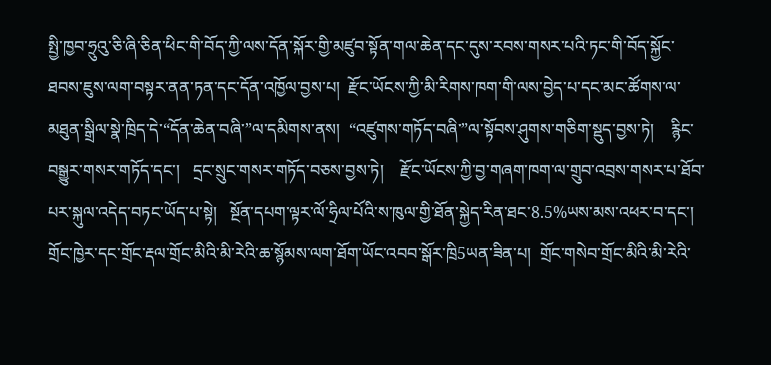སྤྱི་ཁྱབ་ཧྲུའུ་ཅི་ཞི་ཅིན་ཕིང་གི་བོད་ཀྱི་ལས་དོན་སྐོར་གྱི་མཛུབ་སྟོན་གལ་ཆེན་དང་དུས་རབས་གསར་པའི་ཏང་གི་བོད་སྐྱོང་ཐབས་ཇུས་ལག་བསྟར་ནན་ཏན་དང་དོན་འཁྱོལ་བྱས་པ།  རྫོང་ཡོངས་ཀྱི་མི་རིགས་ཁག་གི་ལས་བྱེད་པ་དང་མང་ཚོགས་ལ་མཐུན་སྒྲིལ་སྣེ་ཁྲིད་དེ་“དོན་ཆེན་བཞི་”ལ་དམིགས་ནས།  “འཛུགས་གཏོད་བཞི་”ལ་སྟོབས་ཤུགས་གཅིག་སྡུད་བྱས་ཏེ།    རྙིང་བསྒྱུར་གསར་གཏོད་དང་།   དྲང་སྲུང་གསར་གཏོད་བཅས་བྱས་ཏེ།    རྫོང་ཡོངས་ཀྱི་བྱ་གཞག་ཁག་ལ་གྲུབ་འབྲས་གསར་པ་ཐོབ་པར་སྐུལ་འདེད་བཏང་ཡོད་པ་སྟེ།   སྔོན་དཔག་ལྟར་ལོ་ཧྲིལ་པོའི་ས་ཁུལ་གྱི་ཐོན་སྐྱེད་རིན་ཐང་8.5%ཡས་མས་འཕར་བ་དང་། གྲོང་ཁྱེར་དང་གྲོང་རྡལ་གྲོང་མིའི་མི་རེའི་ཆ་སྙོམས་ལག་ཐོག་ཡོང་འབབ་སྒོར་ཁྲི5ཡན་ཟིན་པ།  གྲོང་གསེབ་གྲོང་མིའི་མི་རེའི་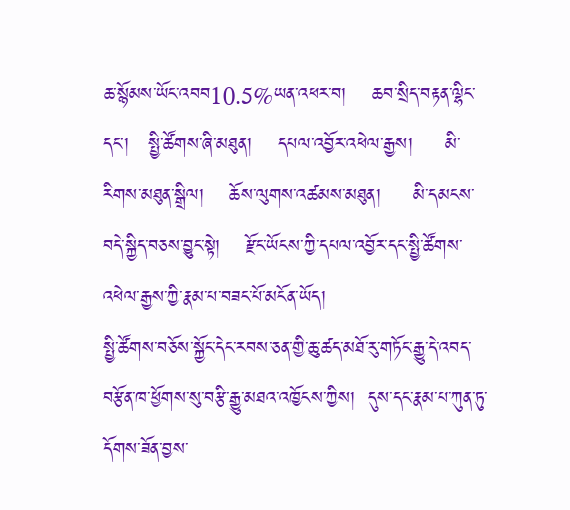ཆ་སྙོམས་ཡོང་འབབ10.5%ཡན་འཕར་བ།    ཆབ་སྲིད་བརྟན་ལྷིང་དང་།   སྤྱི་ཚོགས་ཞི་མཐུན།    དཔལ་འབྱོར་འཕེལ་རྒྱས།     མི་རིགས་མཐུན་སྒྲིལ།    ཆོས་ལུགས་འཚམས་མཐུན།     མི་དམངས་བདེ་སྐྱིད་བཅས་བྱུང་སྟེ།    རྫོང་ཡོངས་ཀྱི་དཔལ་འབྱོར་དང་སྤྱི་ཚོགས་འཕེལ་རྒྱས་ཀྱི་རྣམ་པ་བཟང་པོ་མངོན་ཡོད།
སྤྱི་ཚོགས་བཅོས་སྐྱོང་དེང་རབས་ཅན་གྱི་ཆུ་ཚད་མཐོ་རུ་གཏོང་རྒྱུ་དེ་འབད་བརྩོན་ཁ་ཕྱོགས་སུ་བརྩི་རྒྱུ་མཐའ་འཁྱོངས་ཀྱིས།  དུས་དང་རྣམ་པ་ཀུན་ཏུ་དོགས་ཟོན་བྱས་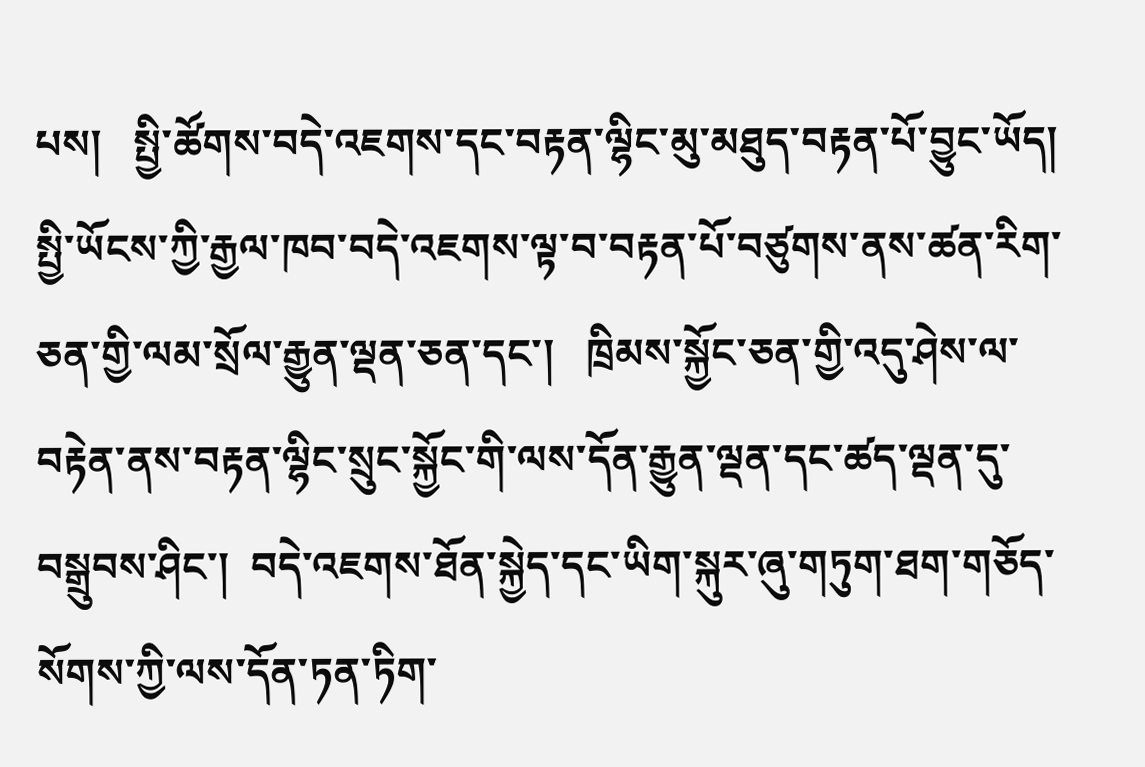པས།   སྤྱི་ཚོགས་བདེ་འཇགས་དང་བརྟན་ལྷིང་མུ་མཐུད་བརྟན་པོ་བྱུང་ཡོད།    སྤྱི་ཡོངས་ཀྱི་རྒྱལ་ཁབ་བདེ་འཇགས་ལྟ་བ་བརྟན་པོ་བཙུགས་ནས་ཚན་རིག་ཅན་གྱི་ལམ་སྲོལ་རྒྱུན་ལྡན་ཅན་དང་།   ཁྲིམས་སྐྱོང་ཅན་གྱི་འདུ་ཤེས་ལ་བརྟེན་ནས་བརྟན་ལྷིང་སྲུང་སྐྱོང་གི་ལས་དོན་རྒྱུན་ལྡན་དང་ཚད་ལྡན་དུ་བསྒྲུབས་ཤིང་།  བདེ་འཇགས་ཐོན་སྐྱེད་དང་ཡིག་སྐུར་ཞུ་གཏུག་ཐག་གཅོད་སོགས་ཀྱི་ལས་དོན་ཏན་ཏིག་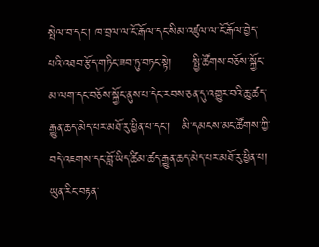སྤེལ་བ་དང་། ཁ་བྲལ་ལ་ངོ་རྒོལ་དང་སིམ་འཛུལ་ལ་ངོ་རྒོལ་བྱེད་པའི་འཐབ་རྩོད་གཏིང་ཟབ་ཏུ་བཏང་སྟེ།     སྤྱི་ཚོགས་བཅོས་སྐྱོང་མ་ལག་དང་བཅོས་སྐྱོང་ནུས་པ་དེང་རབས་ཅན་དུ་འགྱུར་བའི་ཆུ་ཚད་རྒྱུན་ཆད་མེད་པར་མཐོ་རུ་ཕྱིན་པ་དང་།   མི་དམངས་མང་ཚོགས་ཀྱི་བདེ་འཇགས་དང་བློ་ཡིད་ཚིམ་ཚད་རྒྱུན་ཆད་མེད་པར་མཐོ་རུ་ཕྱིན་པ།  ཡུན་རིང་བརྟན་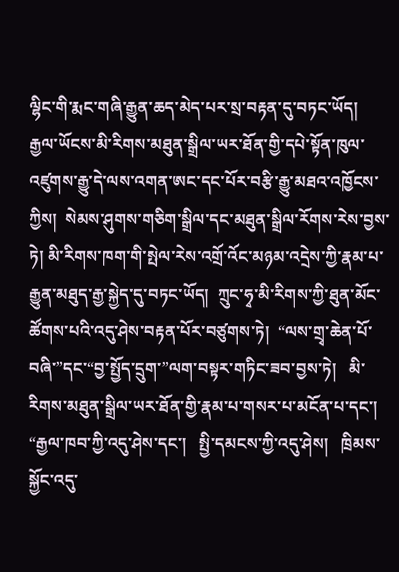ལྷིང་གི་རྨང་གཞི་རྒྱུན་ཆད་མེད་པར་སྲ་བརྟན་དུ་བཏང་ཡོད།
རྒྱལ་ཡོངས་མི་རིགས་མཐུན་སྒྲིལ་ཡར་ཐོན་གྱི་དཔེ་སྟོན་ཁུལ་འཛུགས་རྒྱུ་དེ་ལས་འགན་ཨང་དང་པོར་བརྩི་རྒྱུ་མཐའ་འཁྱོངས་ཀྱིས།  སེམས་ཤུགས་གཅིག་སྒྲིལ་དང་མཐུན་སྒྲིལ་རོགས་རེས་བྱས་ཏེ། མི་རིགས་ཁག་གི་སྤེལ་རེས་འགྲོ་འོང་མཉམ་འདྲེས་ཀྱི་རྣམ་པ་རྒྱུན་མཐུད་རྒྱ་སྐྱེད་དུ་བཏང་ཡོད།  ཀྲུང་ཧྭ་མི་རིགས་ཀྱི་ཐུན་མོང་ཚོགས་པའི་འདུ་ཤེས་བརྟན་པོར་བཙུགས་ཏེ།  “ལས་གྲྭ་ཆེན་པོ་བཞི་”དང་“བྱ་སྤྱོད་དྲུག་”ལག་བསྟར་གཏིང་ཟབ་བྱས་ཏེ།   མི་རིགས་མཐུན་སྒྲིལ་ཡར་ཐོན་གྱི་རྣམ་པ་གསར་པ་མངོན་པ་དང་།    “རྒྱལ་ཁབ་ཀྱི་འདུ་ཤེས་དང་།   སྤྱི་དམངས་ཀྱི་འདུ་ཤེས།   ཁྲིམས་སྐྱོང་འདུ་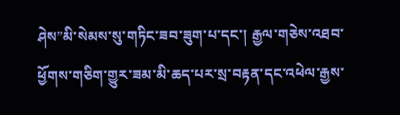ཤེས”མི་སེམས་སུ་གཏིང་ཟབ་ཟུག་པ་དང་། རྒྱལ་གཅེས་འཐབ་ཕྱོགས་གཅིག་གྱུར་ཟམ་མི་ཆད་པར་སྲ་བརྟན་དང་འཕེལ་རྒྱས་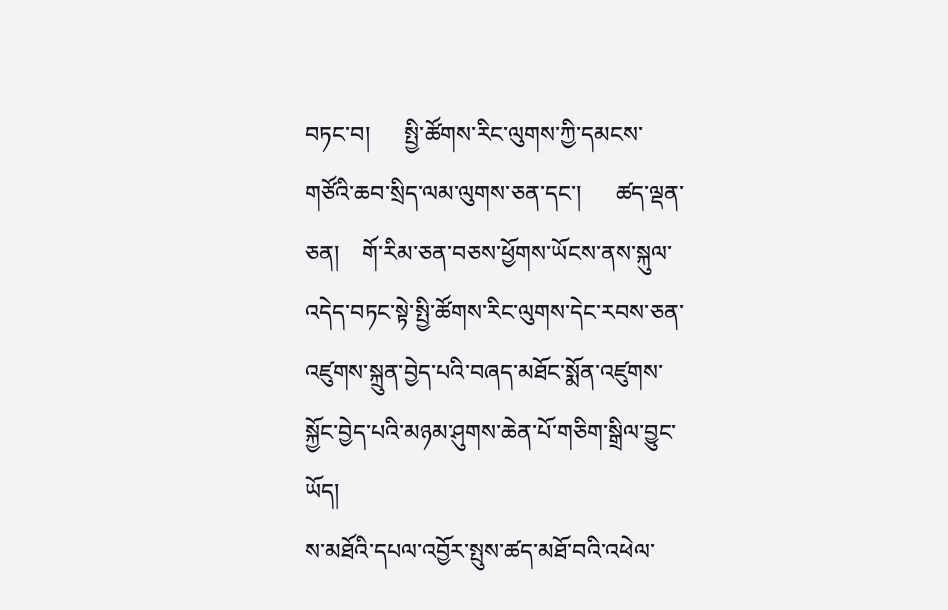བཏང་བ།      སྤྱི་ཚོགས་རིང་ལུགས་ཀྱི་དམངས་གཙོའི་ཆབ་སྲིད་ལམ་ལུགས་ཅན་དང་།      ཚད་ལྡན་ཅན།    གོ་རིམ་ཅན་བཅས་ཕྱོགས་ཡོངས་ནས་སྐུལ་འདེད་བཏང་སྟེ་སྤྱི་ཚོགས་རིང་ལུགས་དེང་རབས་ཅན་འཛུགས་སྐྲུན་བྱེད་པའི་བཞད་མཐོང་སྨོན་འཛུགས་སྐྱོང་བྱེད་པའི་མཉམ་ཤུགས་ཆེན་པོ་གཅིག་སྒྲིལ་བྱུང་ཡོད།
ས་མཐོའི་དཔལ་འབྱོར་སྤུས་ཚད་མཐོ་བའི་འཕེལ་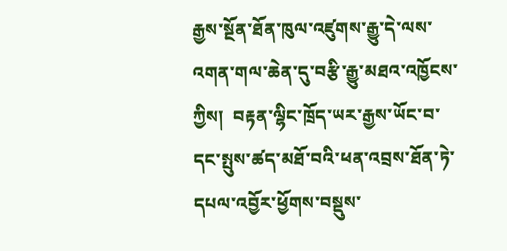རྒྱས་སྔོན་ཐོན་ཁུལ་འཛུགས་རྒྱུ་དེ་ལས་འགན་གལ་ཆེན་དུ་བརྩི་རྒྱུ་མཐའ་འཁྱོངས་ཀྱིས།  བརྟན་ལྷིང་ཁྲོད་ཡར་རྒྱས་ཡོང་བ་དང་སྤུས་ཚད་མཐོ་བའི་ཕན་འབྲས་ཐོན་ཏེ་དཔལ་འབྱོར་ཕྱོགས་བསྡུས་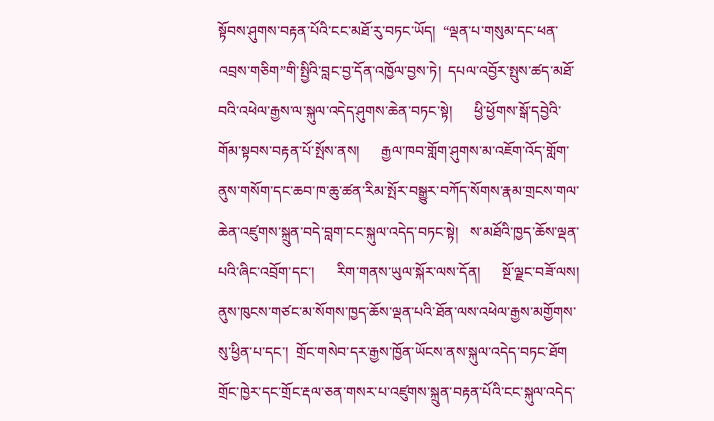སྟོབས་ཤུགས་བརྟན་པོའི་ངང་མཐོ་རུ་བཏང་ཡོད།  “ལྡན་པ་གསུམ་དང་ཕན་འབྲས་གཅིག”གི་སྤྱིའི་བླང་བྱ་དོན་འཁྱོལ་བྱས་ཏེ།  དཔལ་འབྱོར་སྤུས་ཚད་མཐོ་བའི་འཕེལ་རྒྱས་ལ་སྐུལ་འདེད་ཤུགས་ཆེན་བཏང་སྟེ།      ཕྱི་ཕྱོགས་སྒོ་དབྱེའི་གོམ་སྟབས་བརྟན་པོ་སྤོས་ནས།      རྒྱལ་ཁབ་གློག་ཤུགས་མ་འཇོག་འོད་གློག་ནུས་གསོག་དང་ཆབ་ཁ་ཆུ་ཚན་རིམ་སྤོར་བསྒྱུར་བཀོད་སོགས་རྣམ་གྲངས་གལ་ཆེན་འཛུགས་སྐྲུན་བདེ་བླག་ངང་སྐུལ་འདེད་བཏང་སྟེ།   ས་མཐོའི་ཁྱད་ཆོས་ལྡན་པའི་ཞིང་འབྲོག་དང་།      རིག་གནས་ཡུལ་སྐོར་ལས་དོན།      སྔོ་ལྗང་བཟོ་ལས།    ནུས་ཁུངས་གཙང་མ་སོགས་ཁྱད་ཆོས་ལྡན་པའི་ཐོན་ལས་འཕེལ་རྒྱས་མགྱོགས་སུ་ཕྱིན་པ་དང་།  གྲོང་གསེབ་དར་རྒྱས་ཁྱོན་ཡོངས་ནས་སྐུལ་འདེད་བཏང་ཐོག       གྲོང་ཁྱེར་དང་གྲོང་རྡལ་ཅན་གསར་པ་འཛུགས་སྐྲུན་བརྟན་པོའི་ངང་སྐུལ་འདེད་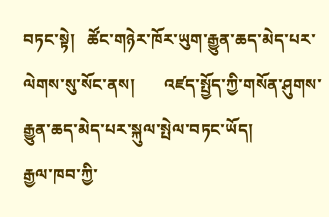བཏང་སྟེ།   ཚོང་གཉེར་ཁོར་ཡུག་རྒྱུན་ཆད་མེད་པར་ལེགས་སུ་སོང་ནས།       འཛད་སྤྱོད་ཀྱི་གསོན་ཤུགས་རྒྱུན་ཆད་མེད་པར་སྐུལ་སྤེལ་བཏང་ཡོད།
རྒྱལ་ཁབ་ཀྱི་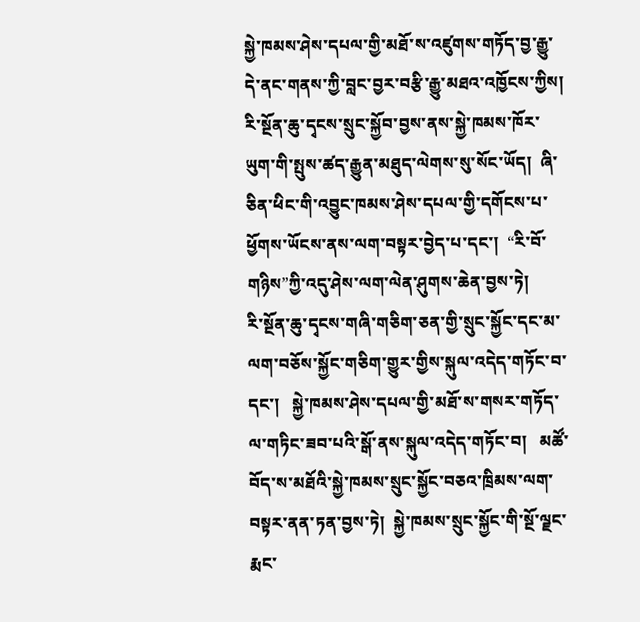སྐྱེ་ཁམས་ཤེས་དཔལ་གྱི་མཐོ་ས་འཛུགས་གཏོད་བྱ་རྒྱུ་དེ་ནང་གནས་ཀྱི་བླང་བྱར་བརྩི་རྒྱུ་མཐའ་འཁྱོངས་ཀྱིས། རི་སྔོན་ཆུ་དྭངས་སྲུང་སྐྱོབ་བྱས་ནས་སྐྱེ་ཁམས་ཁོར་ཡུག་གི་སྤུས་ཚད་རྒྱུན་མཐུད་ལེགས་སུ་སོང་ཡོད།  ཞི་ཅིན་ཕིང་གི་འབྱུང་ཁམས་ཤེས་དཔལ་གྱི་དགོངས་པ་ཕྱོགས་ཡོངས་ནས་ལག་བསྟར་བྱེད་པ་དང་།  “རི་བོ་གཉིས”ཀྱི་འདུ་ཤེས་ལག་ལེན་ཤུགས་ཆེན་བྱས་ཏེ།     རི་སྔོན་ཆུ་དྭངས་གཞི་གཅིག་ཅན་གྱི་སྲུང་སྐྱོང་དང་མ་ལག་བཅོས་སྐྱོང་གཅིག་གྱུར་གྱིས་སྐུལ་འདེད་གཏོང་བ་དང་།   སྐྱེ་ཁམས་ཤེས་དཔལ་གྱི་མཐོ་ས་གསར་གཏོད་ལ་གཏིང་ཟབ་པའི་སྒོ་ནས་སྐུལ་འདེད་གཏོང་བ།   མཚོ་བོད་ས་མཐོའི་སྐྱེ་ཁམས་སྲུང་སྐྱོང་བཅའ་ཁྲིམས་ལག་བསྟར་ནན་ཏན་བྱས་ཏེ།  སྐྱེ་ཁམས་སྲུང་སྐྱོང་གི་སྔོ་ལྗང་རྨང་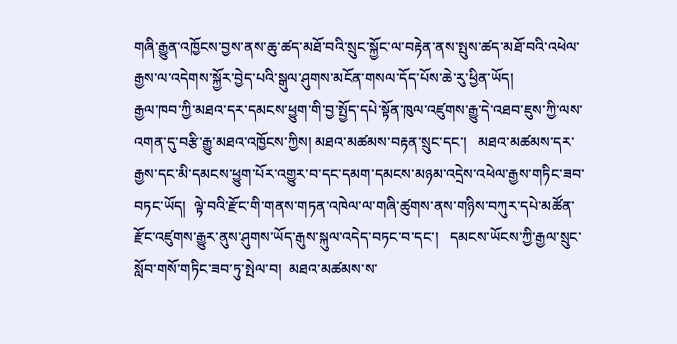གཞི་རྒྱུན་འཁྱོངས་བྱས་ནས་ཆུ་ཚད་མཐོ་བའི་སྲུང་སྐྱོང་ལ་བརྟེན་ནས་སྤུས་ཚད་མཐོ་བའི་འཕེལ་རྒྱས་ལ་འདེགས་སྐྱོར་བྱེད་པའི་སྒུལ་ཤུགས་མངོན་གསལ་དོད་པོས་ཆེ་རུ་ཕྱིན་ཡོད།
རྒྱལ་ཁབ་ཀྱི་མཐའ་དར་དམངས་ཕྱུག་གི་བྱ་སྤྱོད་དཔེ་སྟོན་ཁུལ་འཛུགས་རྒྱུ་དེ་འཐབ་ཇུས་ཀྱི་ལས་འགན་དུ་བརྩི་རྒྱུ་མཐའ་འཁྱོངས་ཀྱིས། མཐའ་མཚམས་བརྟན་སྲུང་དང་།   མཐའ་མཚམས་དར་རྒྱས་དང་མི་དམངས་ཕྱུག་པོར་འགྱུར་བ་དང་དམག་དམངས་མཉམ་འདྲེས་འཕེལ་རྒྱས་གཏིང་ཟབ་བཏང་ཡོད།  ལྟེ་བའི་རྫོང་གི་གནས་གཏན་འཁེལ་ལ་གཞི་ཚུགས་ནས་གཉིས་བཀུར་དཔེ་མཚོན་རྫོང་འཛུགས་རྒྱུར་ནུས་ཤུགས་ཡོད་རྒུས་སྐུལ་འདེད་བཏང་བ་དང་།   དམངས་ཡོངས་ཀྱི་རྒྱལ་སྲུང་སློབ་གསོ་གཏིང་ཟབ་ཏུ་སྤེལ་བ།  མཐའ་མཚམས་ས་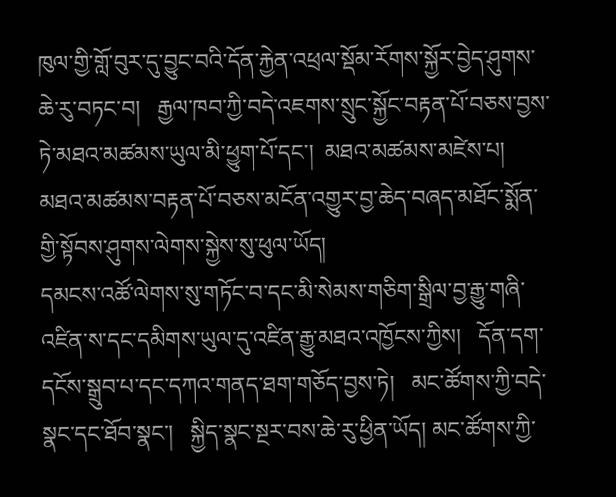ཁུལ་གྱི་གློ་བུར་དུ་བྱུང་བའི་དོན་རྐྱེན་འཕྲལ་སྡོམ་རོགས་སྐྱོར་བྱེད་ཤུགས་ཆེ་རུ་བཏང་བ།   རྒྱལ་ཁབ་ཀྱི་བདེ་འཇགས་སྲུང་སྐྱོང་བརྟན་པོ་བཅས་བྱས་ཏེ་མཐའ་མཚམས་ཡུལ་མི་ཕྱུག་པོ་དང་།  མཐའ་མཚམས་མཛེས་པ།  མཐའ་མཚམས་བརྟན་པོ་བཅས་མངོན་འགྱུར་བྱ་ཆེད་བཞད་མཐོང་སྨོན་གྱི་སྟོབས་ཤུགས་ལེགས་སྐྱེས་སུ་ཕུལ་ཡོད།
དམངས་འཚོ་ལེགས་སུ་གཏོང་བ་དང་མི་སེམས་གཅིག་སྒྲིལ་བྱ་རྒྱུ་གཞི་འཛིན་ས་དང་དམིགས་ཡུལ་དུ་འཛིན་རྒྱུ་མཐའ་འཁྱོངས་ཀྱིས།   དོན་དག་དངོས་སྒྲུབ་པ་དང་དཀའ་གནད་ཐག་གཅོད་བྱས་ཏེ།   མང་ཚོགས་ཀྱི་བདེ་སྣང་དང་ཐོབ་སྣང་།   སྐྱིད་སྣང་སྔར་བས་ཆེ་རུ་ཕྱིན་ཡོད། མང་ཚོགས་ཀྱི་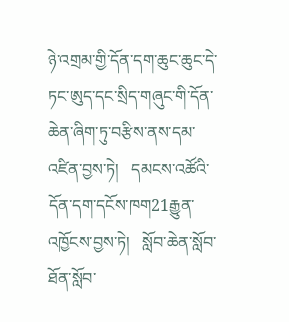ཉེ་འགྲམ་གྱི་དོན་དག་ཆུང་ཆུང་དེ་ཏང་ཨུད་དང་སྲིད་གཞུང་གི་དོན་ཆེན་ཞིག་ཏུ་བརྩིས་ནས་དམ་འཛིན་བྱས་ཏེ།   དམངས་འཚོའི་དོན་དག་དངོས་ཁག21རྒྱུན་འཁྱོངས་བྱས་ཏེ།   སློབ་ཆེན་སློབ་ཐོན་སློབ་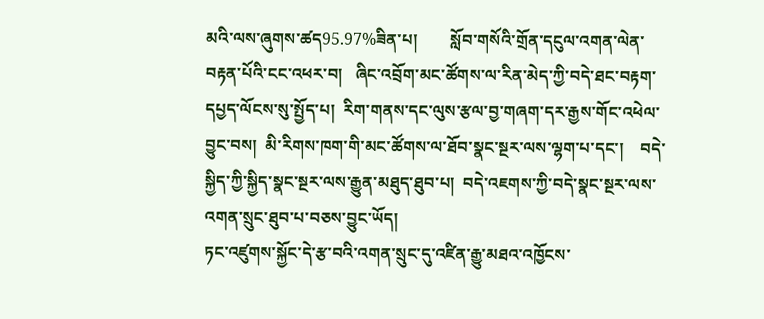མའི་ལས་ཞུགས་ཚད95.97%ཟིན་པ།        སློབ་གསོའི་གྲོན་དངུལ་འགན་ལེན་བརྟན་པོའི་ངང་འཕར་བ།   ཞིང་འབྲོག་མང་ཚོགས་ལ་རིན་མེད་ཀྱི་བདེ་ཐང་བརྟག་དཔྱད་ལོངས་སུ་སྤྱོད་པ།  རིག་གནས་དང་ལུས་རྩལ་བྱ་གཞག་དར་རྒྱས་གོང་འཕེལ་བྱུང་བས།  མི་རིགས་ཁག་གི་མང་ཚོགས་ལ་ཐོབ་སྣང་སྔར་ལས་ལྷག་པ་དང་།    བདེ་སྐྱིད་ཀྱི་སྐྱིད་སྣང་སྔར་ལས་རྒྱུན་མཐུད་ཐུབ་པ།  བདེ་འཇགས་ཀྱི་བདེ་སྣང་སྔར་ལས་འགན་སྲུང་ཐུབ་པ་བཅས་བྱུང་ཡོད།
ཏང་འཛུགས་སྐྱོང་དེ་རྩ་བའི་འགན་སྲུང་དུ་འཛིན་རྒྱུ་མཐའ་འཁྱོངས་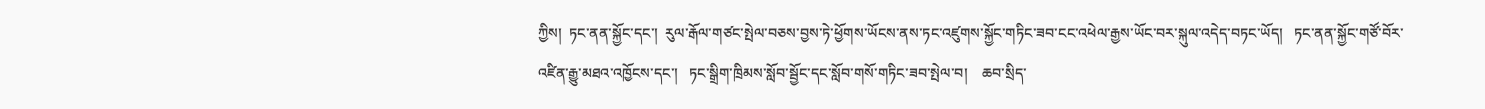ཀྱིས།  ཏང་ནན་སྐྱོང་དང་།  རུལ་རྒོལ་གཙང་སྤེལ་བཅས་བྱས་ཏེ་ཕྱོགས་ཡོངས་ནས་ཏང་འཛུགས་སྐྱོང་གཏིང་ཟབ་ངང་འཕེལ་རྒྱས་ཡོང་བར་སྐུལ་འདེད་བཏང་ཡོད།   ཏང་ནན་སྐྱོང་གཙོ་བོར་འཛིན་རྒྱུ་མཐའ་འཁྱོངས་དང་།   ཏང་སྒྲིག་ཁྲིམས་སློབ་སྦྱོང་དང་སློབ་གསོ་གཏིང་ཟབ་སྤེལ་བ།    ཆབ་སྲིད་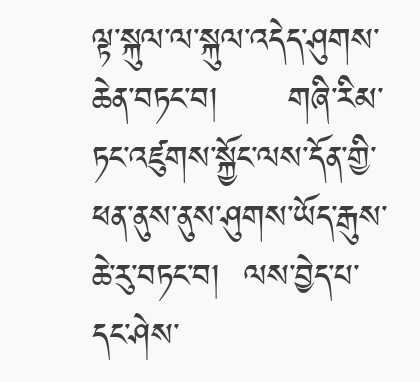ལྟ་སྐུལ་ལ་སྐུལ་འདེད་ཤུགས་ཆེན་བཏང་བ།      གཞི་རིམ་ཏང་འཛུགས་སྐྱོང་ལས་དོན་གྱི་ཕན་ནུས་ནུས་ཤུགས་ཡོད་རྒུས་ཆེ་རུ་བཏང་བ།  ལས་བྱེད་པ་དང་ཤེས་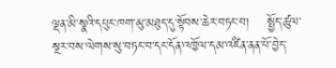ལྡན་མི་སྣའི་དཔུང་ཁག་མུ་མཐུད་དུ་སྟོབས་ཆེར་བཏང་བ།    སྤྱོད་ཚུལ་སྔར་བས་ལེགས་སུ་བཏང་བ་དང་དོན་འཁྱོལ་དམ་འཛིན་ནན་པོ་བྱེད་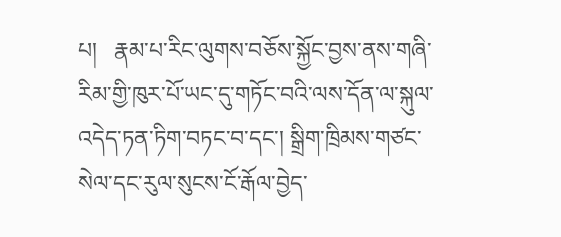པ།   རྣམ་པ་རིང་ལུགས་བཅོས་སྐྱོང་བྱས་ནས་གཞི་རིམ་གྱི་ཁུར་པོ་ཡང་དུ་གཏོང་བའི་ལས་དོན་ལ་སྐུལ་འདེད་ཏན་ཏིག་བཏང་བ་དང་། སྒྲིག་ཁྲིམས་གཙང་སེལ་དང་རུལ་སུངས་ངོ་རྒོལ་བྱེད་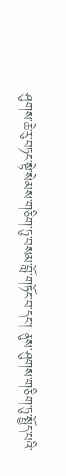ཤུགས་ཆེ་རུ་བཏང་སྟེ་སེམས་གཅིག་ཏུ་བསམ་བློ་གཏོང་བ་དང་། ནུས་ཤུགས་གཅིག་ཏུ་སྤྱོད་པའི་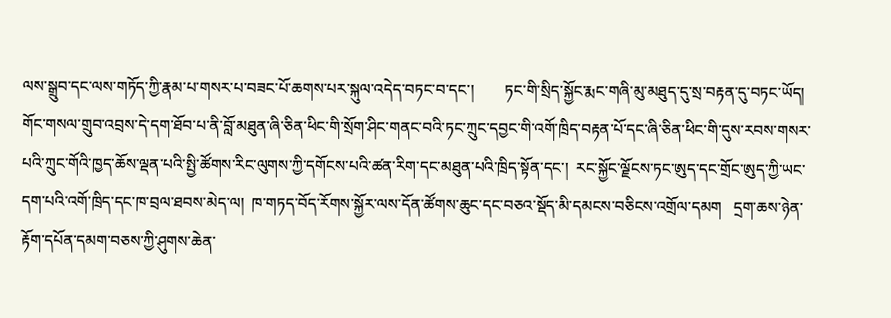ལས་སྒྲུབ་དང་ལས་གཏོད་ཀྱི་རྣམ་པ་གསར་པ་བཟང་པོ་ཆགས་པར་སྐུལ་འདེད་བཏང་བ་དང་།        ཏང་གི་སྲིད་སྐྱོང་རྨང་གཞི་མུ་མཐུད་དུ་སྲ་བརྟན་དུ་བཏང་ཡོད།
གོང་གསལ་གྲུབ་འབྲས་དེ་དག་ཐོབ་པ་ནི་བློ་མཐུན་ཞི་ཅིན་ཕིང་གི་སྲོག་ཤིང་གནང་བའི་ཏང་ཀྲུང་དབྱང་གི་འགོ་ཁྲིད་བརྟན་པོ་དང་ཞི་ཅིན་ཕིང་གི་དུས་རབས་གསར་པའི་ཀྲུང་གོའི་ཁྱད་ཆོས་ལྡན་པའི་སྤྱི་ཚོགས་རིང་ལུགས་ཀྱི་དགོངས་པའི་ཚན་རིག་དང་མཐུན་པའི་ཁྲིད་སྟོན་དང་།  རང་སྐྱོང་ལྗོངས་ཏང་ཨུད་དང་གྲོང་ཨུད་ཀྱི་ཡང་དག་པའི་འགོ་ཁྲིད་དང་ཁ་བྲལ་ཐབས་མེད་ལ།  ཁ་གཏད་བོད་རོགས་སྐྱོར་ལས་དོན་ཚོགས་ཆུང་དང་བཅའ་སྡོད་མི་དམངས་བཅིངས་འགྲོལ་དམག   དྲག་ཆས་ཉེན་རྟོག་དཔོན་དམག་བཅས་ཀྱི་ཤུགས་ཆེན་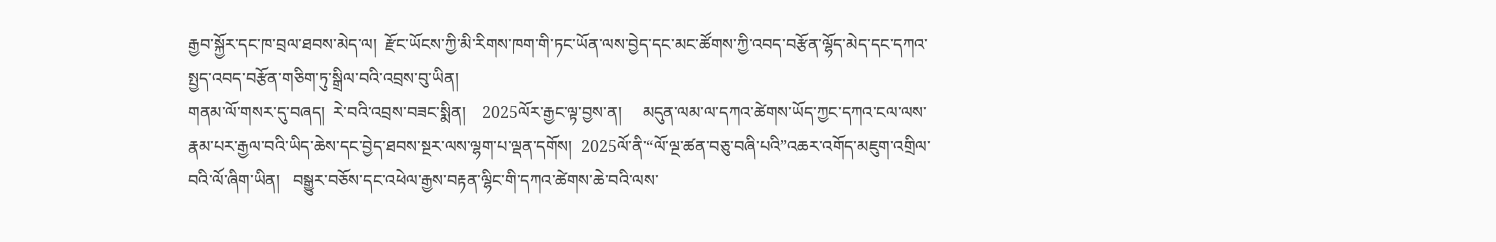རྒྱབ་སྐྱོར་དང་ཁ་བྲལ་ཐབས་མེད་ལ།  རྫོང་ཡོངས་ཀྱི་མི་རིགས་ཁག་གི་ཏང་ཡོན་ལས་བྱེད་དང་མང་ཚོགས་ཀྱི་འབད་བརྩོན་ལྷོད་མེད་དང་དཀའ་སྤྱད་འབད་བརྩོན་གཅིག་ཏུ་སྒྲིལ་བའི་འབྲས་བུ་ཡིན།
གནམ་ལོ་གསར་དུ་བཞད།  རེ་བའི་འབྲས་བཟང་སྨིན།    2025ལོར་རྒྱང་ལྟ་བྱས་ན།     མདུན་ལམ་ལ་དཀའ་ཚེགས་ཡོད་ཀྱང་དཀའ་ངལ་ལས་རྣམ་པར་རྒྱལ་བའི་ཡིད་ཆེས་དང་བྱེད་ཐབས་སྔར་ལས་ལྷག་པ་ལྡན་དགོས།  2025ལོ་ནི་“ལོ་ལྔ་ཚན་བཅུ་བཞི་པའི”འཆར་འགོད་མཇུག་འགྲིལ་བའི་ལོ་ཞིག་ཡིན།   བསྒྱུར་བཅོས་དང་འཕེལ་རྒྱས་བརྟན་ལྷིང་གི་དཀའ་ཚེགས་ཆེ་བའི་ལས་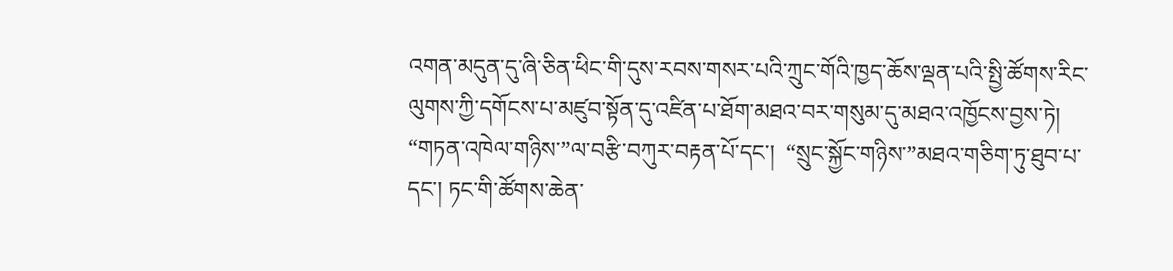འགན་མདུན་དུ་ཞི་ཅིན་ཕིང་གི་དུས་རབས་གསར་པའི་ཀྲུང་གོའི་ཁྱད་ཆོས་ལྡན་པའི་སྤྱི་ཚོགས་རིང་ལུགས་ཀྱི་དགོངས་པ་མཛུབ་སྟོན་དུ་འཛིན་པ་ཐོག་མཐའ་བར་གསུམ་དུ་མཐའ་འཁྱོངས་བྱས་ཏེ།  “གཏན་འཁེལ་གཉིས་”ལ་བརྩི་བཀུར་བརྟན་པོ་དང་།  “སྲུང་སྐྱོང་གཉིས་”མཐའ་གཅིག་ཏུ་ཐུབ་པ་དང་། ཏང་གི་ཚོགས་ཆེན་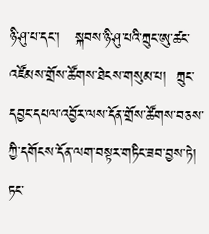ཉི་ཤུ་པ་དང་།   སྐབས་ཉི་ཤུ་པའི་ཀྲུང་ཨུ་ཚང་འཛོམས་གྲོས་ཚོགས་ཐེངས་གསུམ་པ།  ཀྲུང་དབྱང་དཔལ་འབྱོར་ལས་དོན་གྲོས་ཚོགས་བཅས་ཀྱི་དགོངས་དོན་ལག་བསྟར་གཏིང་ཟབ་བྱས་ཏེ།  ཏང་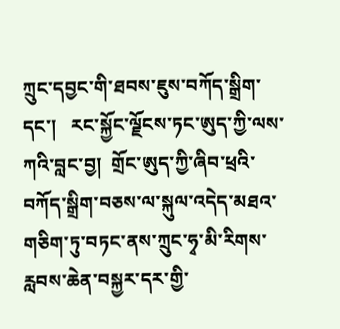ཀྲུང་དབྱང་གི་ཐབས་ཇུས་བཀོད་སྒྲིག་དང་།   རང་སྐྱོང་ལྗོངས་ཏང་ཨུད་ཀྱི་ལས་ཀའི་བླང་བྱ།  གྲོང་ཨུད་ཀྱི་ཞིབ་ཕྲའི་བཀོད་སྒྲིག་བཅས་ལ་སྐུལ་འདེད་མཐའ་གཅིག་ཏུ་བཏང་ནས་ཀྲུང་ཧྭ་མི་རིགས་རླབས་ཆེན་བསྐྱར་དར་གྱི་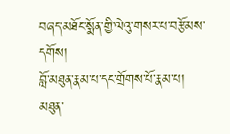བཞད་མཐོང་སྨོན་གྱི་ལེའུ་གསར་པ་བརྩོམས་དགོས།
བློ་མཐུན་རྣམ་པ་དང་གྲོགས་པོ་རྣམ་པ།  མཐུན་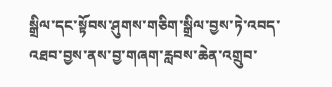སྒྲིལ་དང་སྟོབས་ཤུགས་གཅིག་སྒྲིལ་བྱས་ཏེ་འབད་འཐབ་བྱས་ནས་བྱ་གཞག་རླབས་ཆེན་འགྲུབ་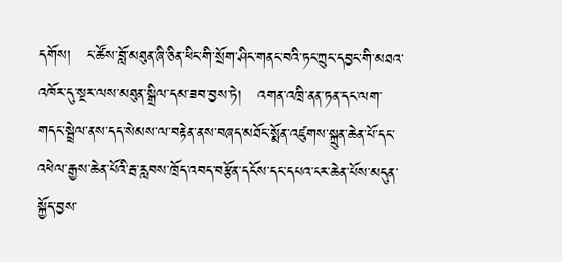དགོས།   ང་ཚོས་བློ་མཐུན་ཞི་ཅིན་ཕིང་གི་སྲོག་ཤིང་གནང་བའི་ཏང་ཀྲུང་དབྱང་གི་མཐའ་འཁོར་དུ་སྔར་ལས་མཐུན་སྒྲིལ་དམ་ཟབ་བྱས་ཏེ།   འགན་འཁྲི་ནན་ཏན་དང་ལག་གདང་སྦྲེལ་ནས་དད་སེམས་ལ་བརྟེན་ནས་བཞད་མཐོང་སྨོན་འཛུགས་སྐྲུན་ཆེན་པོ་དང་འཕེལ་རྒྱས་ཆེན་པོའི་རྦ་རླབས་ཁྲོད་འབད་བརྩོན་དངོས་དང་དཔའ་ངར་ཆེན་པོས་མདུན་སྐྱོད་བྱས་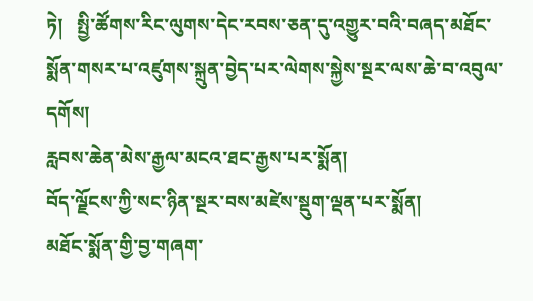ཏེ།   སྤྱི་ཚོགས་རིང་ལུགས་དེང་རབས་ཅན་དུ་འགྱུར་བའི་བཞད་མཐོང་སྨོན་གསར་པ་འཛུགས་སྐྲུན་བྱེད་པར་ལེགས་སྐྱེས་སྔར་ལས་ཆེ་བ་འབུལ་དགོས།
རླབས་ཆེན་མེས་རྒྱལ་མངའ་ཐང་རྒྱས་པར་སྨོན།
བོད་ལྗོངས་ཀྱི་སང་ཉིན་སྔར་བས་མཛེས་སྡུག་ལྡན་པར་སྨོན།
མཐོང་སྨོན་གྱི་བྱ་གཞག་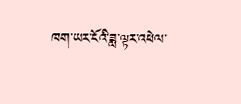ཁག་ཡར་ངོའི་ཟླ་ལྟར་འཕེལ་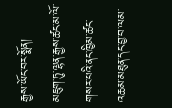རྒྱས་ཡོང་བར་སྨོན།
མཇུག་ཏུ་ལྷན་རྒྱས་ཚང་མ་ལོ་གསར་པའི་ནང་ཁྱིམ་ཚང་འཆམ་མཐུན་དང་བྱ་བ་ལམ་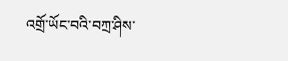འགྲོ་ཡོང་བའི་བཀྲ་ཤིས་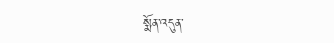སྨོན་འདུན་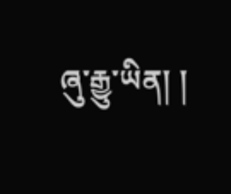ཞུ་རྒྱུ་ཡིན། །